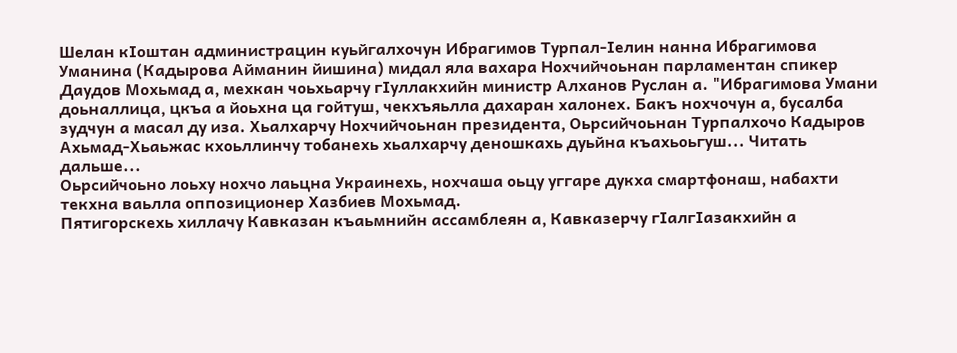Шелан кIоштан администрацин куьйгалхочун Ибрагимов Турпал-Iелин нанна Ибрагимова Уманина (Кадырова Айманин йишина) мидал яла вахара Нохчийчоьнан парламентан спикер Даудов Мохьмад а, мехкан чоьхьарчу гIуллакхийн министр Алханов Руслан а. "Ибрагимова Умани доьналлица, цкъа а йоьхна ца гойтуш, чекхъяьлла дахаран халонех. Бакъ нохчочун а, бусалба зудчун а масал ду иза. Хьалхарчу Нохчийчоьнан президента, Оьрсийчоьнан Турпалхочо Кадыров Ахьмад-Хьаьжас кхоьллинчу тобанехь хьалхарчу деношкахь дуьйна къахьоьгуш... Читать дальше...
Оьрсийчоьно лоьху нохчо лаьцна Украинехь, нохчаша оьцу уггаре дукха смартфонаш, набахти текхна ваьлла оппозиционер Хазбиев Мохьмад.
Пятигорскехь хиллачу Кавказан къаьмнийн ассамблеян а, Кавказерчу гIалгIазакхийн а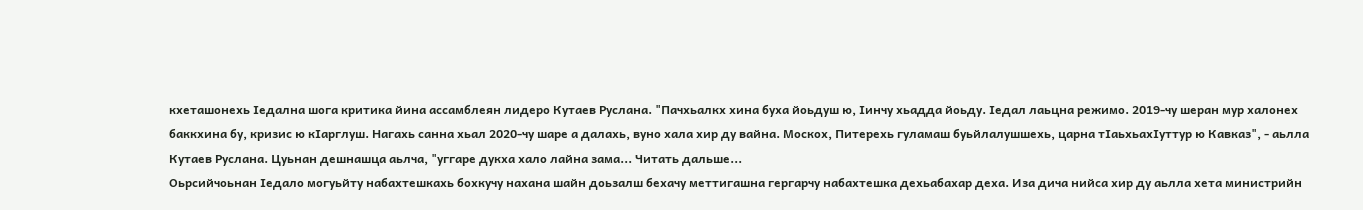кхеташонехь Iедална шога критика йина ассамблеян лидеро Кутаев Руслана. "Пачхьалкх хина буха йоьдуш ю, Iинчу хьадда йоьду. Iедал лаьцна режимо. 2019-чу шеран мур халонех баккхина бу, кризис ю кIарглуш. Нагахь санна хьал 2020-чу шаре а далахь, вуно хала хир ду вайна. Москох, Питерехь гуламаш буьйлалушшехь, царна тIаьхьахIуттур ю Кавказ", - аьлла Кутаев Руслана. Цуьнан дешнашца аьлча, "уггаре дукха хало лайна зама... Читать дальше...
Оьрсийчоьнан Iедало могуьйту набахтешкахь бохкучу нахана шайн доьзалш бехачу меттигашна гергарчу набахтешка дехьабахар деха. Иза дича нийса хир ду аьлла хета министрийн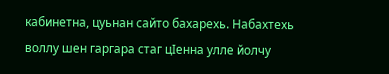кабинетна, цуьнан сайто бахарехь. Набахтехь воллу шен гаргара стаг цIенна улле йолчу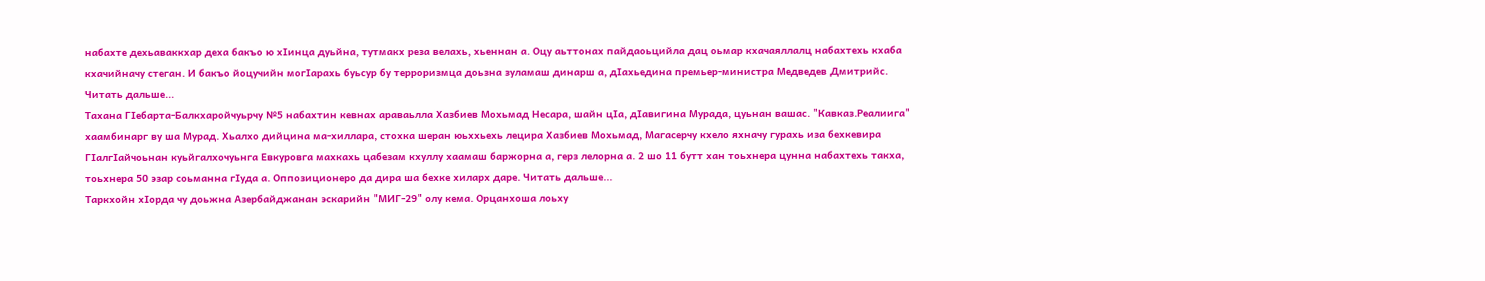набахте дехьаваккхар деха бакъо ю хIинца дуьйна, тутмакх реза велахь, хьеннан а. Оцу аьттонах пайдаоьцийла дац оьмар кхачаяллалц набахтехь кхаба кхачийначу стеган. И бакъо йоцучийн могIарахь буьсур бу терроризмца доьзна зуламаш динарш а, дIахьедина премьер-министра Медведев Дмитрийс. Читать дальше...
Тахана ГIебарта-Балкхаройчуьрчу №5 набахтин кевнах араваьлла Хазбиев Мохьмад Несара, шайн цIа, дIавигина Мурада, цуьнан вашас. "Кавказ.Реалиига" хаамбинарг ву ша Мурад. Хьалхо дийцина ма-хиллара, стохка шеран юьххьехь лецира Хазбиев Мохьмад, Магасерчу кхело яхначу гурахь иза бехкевира ГIалгIайчоьнан куьйгалхочуьнга Евкуровга махкахь цабезам кхуллу хаамаш баржорна а, герз лелорна а. 2 шо 11 бутт хан тоьхнера цунна набахтехь такха, тоьхнера 50 эзар соьманна гIуда а. Оппозиционеро да дира ша бехке хиларх даре. Читать дальше...
Таркхойн хIорда чу доьжна Азербайджанан эскарийн "МИГ-29" олу кема. Орцанхоша лоьху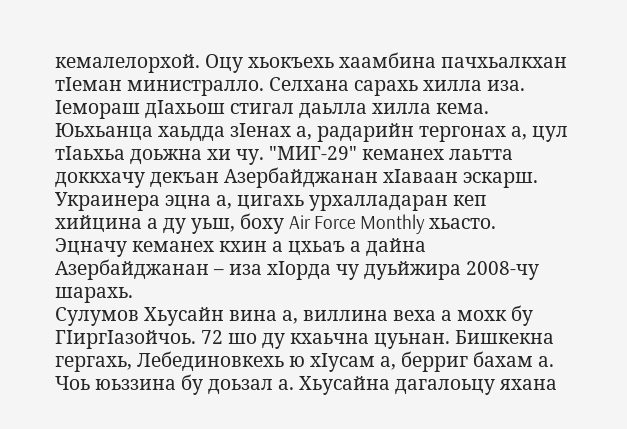кемалелорхой. Оцу хьокъехь хаамбина пачхьалкхан тIеман министралло. Селхана сарахь хилла иза. Iемораш дIахьош стигал даьлла хилла кема. Юьхьанца хаьдда зIенах а, радарийн тергонах а, цул тIаьхьа доьжна хи чу. "МИГ-29" кеманех лаьтта доккхачу декъан Азербайджанан хIаваан эскарш. Украинера эцна а, цигахь урхалладаран кеп хийцина а ду уьш, боху Air Force Monthly хьасто. Эцначу кеманех кхин а цхьаъ а дайна Азербайджанан – иза хIорда чу дуьйжира 2008-чу шарахь.
Сулумов Хьусайн вина а, виллина веха а мохк бу ГIиргIазойчоь. 72 шо ду кхаьчна цуьнан. Бишкекна гергахь, Лебединовкехь ю хIусам а, берриг бахам а. Чоь юьззина бу доьзал а. Хьусайна дагалоьцу яхана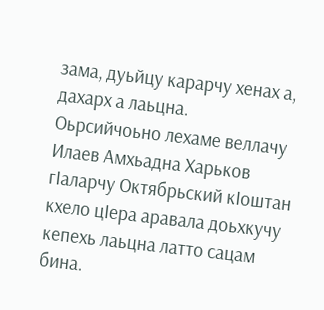зама, дуьйцу карарчу хенах а, дахарх а лаьцна.
Оьрсийчоьно лехаме веллачу Илаев Амхьадна Харьков гIаларчу Октябрьский кIоштан кхело цIера аравала доьхкучу кепехь лаьцна латто сацам бина.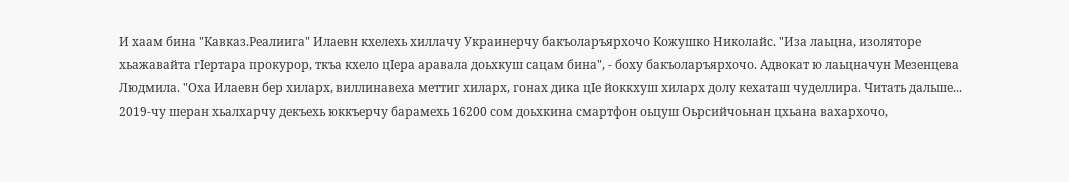И хаам бина "Кавказ.Реалиига" Илаевн кхелехь хиллачу Украинерчу бакъоларъярхочо Кожушко Николайс. "Иза лаьцна, изоляторе хьажавайта гIертара прокурор, ткъа кхело цIера аравала доьхкуш сацам бина", - боху бакъоларъярхочо. Адвокат ю лаьцначун Мезенцева Людмила. "Оха Илаевн бер хиларх, виллинавеха меттиг хиларх, гонах дика цIе йоккхуш хиларх долу кехаташ чуделлира. Читать дальше...
2019-чу шеран хьалхарчу декъехь юккъерчу барамехь 16200 сом доьхкина смартфон оьцуш Оьрсийчоьнан цхьана вахархочо,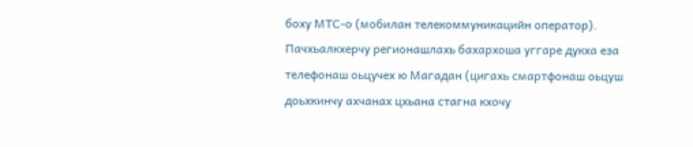боху МТС-о (мобилан телекоммуникацийн оператор). Пачхьалкхерчу регионашлахь бахархоша уггаре дукха еза телефонаш оьцучех ю Магадан (цигахь смартфонаш оьцуш доьхкинчу ахчанах цхьана стагна кхочу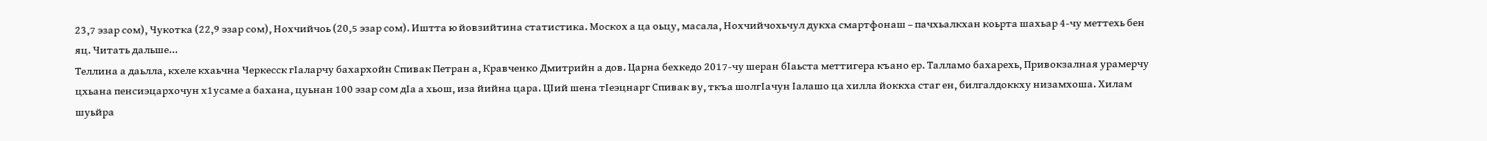23,7 эзар сом), Чукотка (22,9 эзар сом), Нохчийчоь (20,5 эзар сом). Иштта ю йовзийтина статистика. Москох а ца оьцу, масала, Нохчийчохьчул дукха смартфонаш – пачхьалкхан коьрта шахьар 4-чу меттехь бен яц. Читать дальше...
Теллина а даьлла, кхеле кхаьчна Черкесск гIаларчу бахархойн Спивак Петран а, Кравченко Дмитрийн а дов. Царна бехкедо 2017-чу шеран бIаьста меттигера къано ер. Талламо бахарехь, Привокзалная урамерчу цхьана пенсиэцархочун х1усаме а бахана, цуьнан 100 эзар сом дIа а хьош, иза йийна цара. ЦIий шена тIеэцнарг Спивак ву, ткъа шолгIачун Iалашо ца хилла йоккха стаг ен, билгалдоккху низамхоша. Хилам шуьйра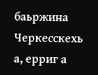баьржина Черкесскехь а, ерриг а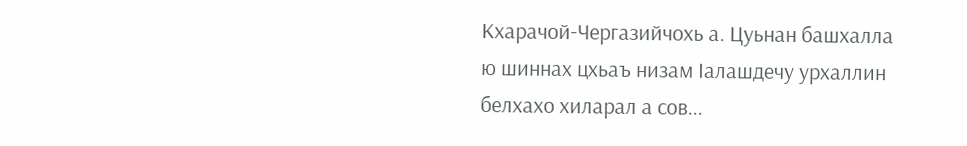Кхарачой-Чергазийчохь а. Цуьнан башхалла ю шиннах цхьаъ низам Iалашдечу урхаллин белхахо хиларал а сов...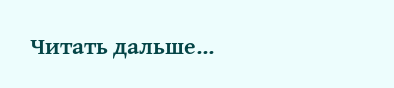Читать дальше...